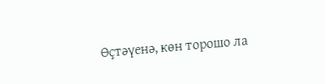Өҫтәүенә, көн торошо ла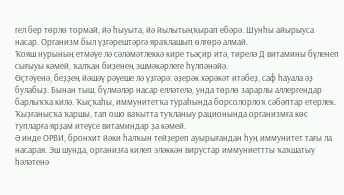гел бер төрлө тормай, йә һыуыта, йә йылытыңҡырап ебәрә. Шунһы айырыуса насар. Организм был үҙгәрештәргә яраҡлашып өлгөрә алмай.
Ҡояш нурының етмәүе лә сәләмәтлеккә кире тьәҫир итә, тирелә Д витамины бүленеп сығыуы кәмей, ҡалҡан биҙенең эшмәкәрлеге һүлпәнәйә.
Өҫтәүенә, беҙҙең йәшәү рәүеше лә үҙгәрә: әҙерәк хәрәкәт итәбеҙ, саф һауала әҙ булабыҙ. Бынан тыш, бүлмәләр насар елләтелә, унда төрлө зарарлы аллергендар барлыҡҡа килә. Ҡыҫҡаһы, иммунитетҡа тураһында борсолорлоҡ сәбәптар етерлек.
Ҡыҙғанысҡа ҡаршы, тап ошо ваҡытта туҡланыу рационында организмға көс тупларға ярҙам итеүсе витаминдар ҙа кәмей.
Ә инде ОРВИ, бронхит йәки һалҡын тейҙереп ауырығандан һуң иммунитет тағы ла насарая. Эш шунда, организға килеп эләккән вирустар иммуниеттты ҡаҡшатыу һәләтенә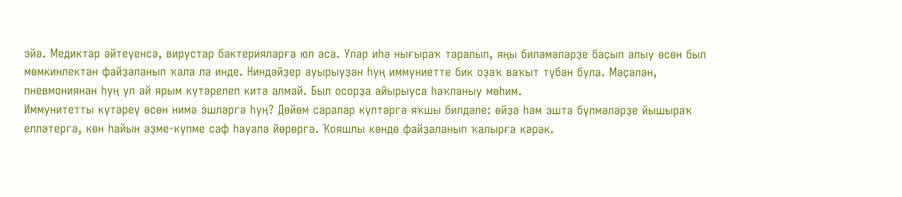эйә. Медиктар әйтеүенсә, вирустар бактерияларға юл аса. Улар иһә нығыраҡ таралып, яңы биләмәләрҙе баҫып алыу өсөн был мөмкинлектән файҙаланып ҡала ла инде. Ниндәйҙер ауырыуҙан һуң иммуниетте бик оҙаҡ ваҡыт түбән була. Мәҫәлән, пневмониянан һуң ул ай ярым күтәрелеп китә алмай. Был осорҙа айырыуса һаҡланыу мөһим.
Иммунитетты күтәреү өсөн нимә эшләргә һуң? Дөйөм саралар күптәргә яҡшы билдәле: өйҙә һәм эштә бүлмәләрҙе йышыраҡ елләтергә, көн һайын әҙме-күпме саф һауала йөрөргә. Ҡояшлы көндө файҙаланып ҡалырға кәрәк.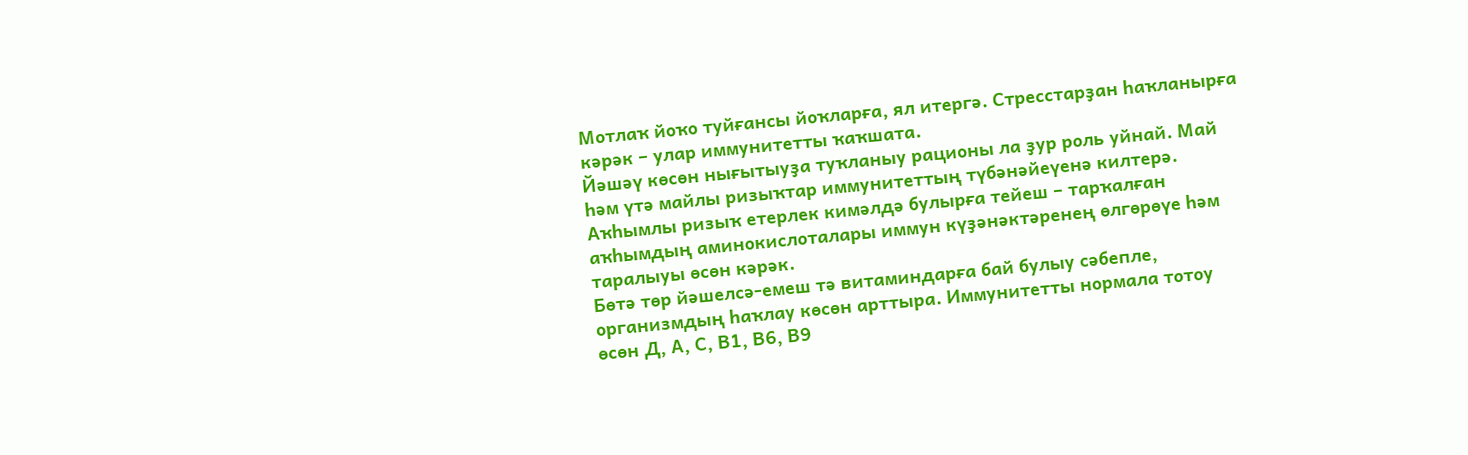Мотлаҡ йоҡо туйғансы йоҡларға, ял итергә. Стресстарҙан һаҡланырға кәрәк – улар иммунитетты ҡаҡшата.
Йәшәү көсөн нығытыуҙа туҡланыу рационы ла ҙур роль уйнай. Май һәм үтә майлы ризыҡтар иммунитеттың түбәнәйеүенә килтерә. Аҡһымлы ризыҡ етерлек кимәлдә булырға тейеш – тарҡалған аҡһымдың аминокислоталары иммун күҙәнәктәренең өлгөрөүе һәм таралыуы өсөн кәрәк.
Бөтә төр йәшелсә-емеш тә витаминдарға бай булыу сәбепле, организмдың һаҡлау көсөн арттыра. Иммунитетты нормала тотоу өсөн Д, А, С, В1, В6, В9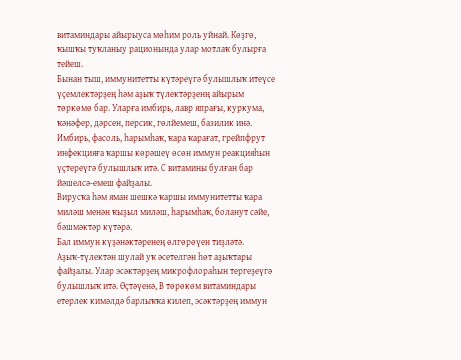витаминдары айырыуса мөһим роль уйнай. Көҙгө, ҡышҡы туҡланыу рационында улар мотлаҡ булырға тейеш.
Бынан тыш, иммунитетты күтәреүгә булышлыҡ итеүсе үҫемлектәрҙең һәм аҙыҡ түлектәрҙенң айырым төркөмө бар. Уларға имбирь, лавр япрағы, куркума, ҡәнәфер, дәрсен, персик, гөлйемеш, базилик инә.
Имбирь, фасоль, һарымһаҡ, ҡара ҡарағат, грейпфрут инфекцияға ҡаршы көрәшеү өсөн иммун реакцияһын үҫтереүгә булышлыҡ итә. С витамины булған бар йәшелсә-емеш файҙалы.
Вирусҡа һәм яман шешкә ҡаршы иммунитетты ҡара миләш менән ҡыҙыл миләш, һарымһаҡ, боланут сәйе, бәшмәктәр күтәрә.
Бал иммун күҙәнәктәренең өлгөрөүен тиҙләтә.
Аҙыҡ-түлектән шулай уҡ әсетелгән һөт аҙыҡтары файҙалы. Улар эсәктәрҙең микрофлораһын тергеҙеүгә булышлыҡ итә. Өҫтәүенә, В төрөкөм витаминдары етерлек кимәлдә барлыҡҡа килеп, эсәктәрҙең иммун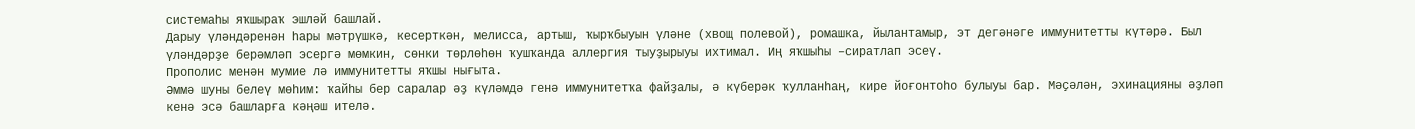системаһы яҡшыраҡ эшләй башлай.
Дарыу үләндәренән һары мәтрүшкә, кесерткән, мелисса, артыш, ҡырҡбыуын үләне (хвощ полевой), ромашка, йылантамыр, эт дегәнәге иммунитетты күтәрә. Был үләндәрҙе берәмләп эсергә мөмкин, сөнки төрлөһөн ҡушҡанда аллергия тыуҙырыуы ихтимал. Иң яҡшыһы –сиратлап эсеү.
Прополис менән мумие лә иммунитетты яҡшы нығыта.
Әммә шуны белеү мөһим: ҡайһы бер саралар әҙ күләмдә генә иммунитетҡа файҙалы, ә күберәк ҡулланһаң, кире йоғонтоһо булыуы бар. Мәҫәлән, эхинацияны әҙләп кенә эсә башларға кәңәш ителә.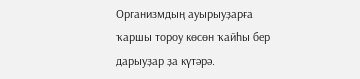Организмдың ауырыуҙарға ҡаршы тороу көсөн ҡайһы бер дарыуҙар ҙа күтәрә.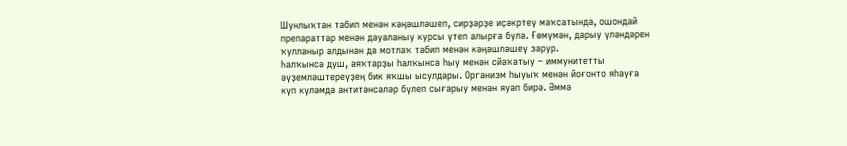Шунлыҡтан табип менән кәңәшләшеп, сирҙәрҙе иҫәкртеү маҡсатында, ошондай препараттар менән дауаланыу курсы үтеп алырға була. Ғөмүмән, дарыу үләндәрен ҡулланыр алдынан да мотлаҡ табип менән кәңәшләшеү зарур.
Һалҡынса душ, аяҡтарҙы һалҡынса һыу менән сйаҡатыу – иммунитетты әүҙемләштереүҙең бик яҡшы ысулдары. Организм һыуыҡ менән йоғонто яһауға күп күләмдә антитәнсәләр бүлеп сығарыу менән яуап бирә. Әммә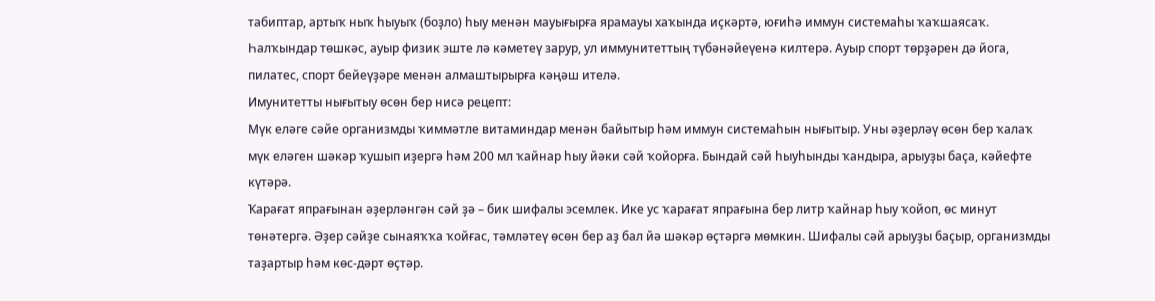табиптар, артыҡ ныҡ һыуыҡ (боҙло) һыу менән мауығырға ярамауы хаҡында иҫкәртә, юғиһә иммун системаһы ҡаҡшаясаҡ.
Һалҡындар төшкәс, ауыр физик эште лә кәметеү зарур, ул иммунитеттың түбәнәйеүенә килтерә. Ауыр спорт төрҙәрен дә йога, пилатес, спорт бейеүҙәре менән алмаштырырға кәңәш ителә.
Имунитетты нығытыу өсөн бер нисә рецепт:
Мүк еләге сәйе организмды ҡиммәтле витаминдар менән байытыр һәм иммун системаһын нығытыр. Уны әҙерләү өсөн бер ҡалаҡ мүк еләген шәкәр ҡушып иҙергә һәм 200 мл ҡайнар һыу йәки сәй ҡойорға. Бындай сәй һыуһынды ҡандыра, арыуҙы баҫа, кәйефте күтәрә.
Ҡарағат япрағынан әҙерләнгән сәй ҙә – бик шифалы эсемлек. Ике ус ҡарағат япрағына бер литр ҡайнар һыу ҡойоп, өс минут төнәтергә. Әҙер сәйҙе сынаяҡҡа ҡойғас, тәмләтеү өсөн бер аҙ бал йә шәкәр өҫтәргә мөмкин. Шифалы сәй арыуҙы баҫыр, организмды таҙартыр һәм көс-дәрт өҫтәр.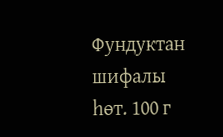Фундуктан шифалы һөт. 100 г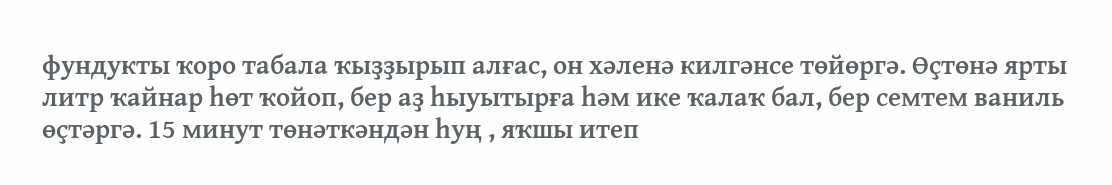фундукты ҡоро табала ҡыҙҙырып алғас, он хәленә килгәнсе төйөргә. Өҫтөнә ярты литр ҡайнар һөт ҡойоп, бер аҙ һыуытырға һәм ике ҡалаҡ бал, бер семтем ваниль өҫтәргә. 15 минут төнәткәндән һуң , яҡшы итеп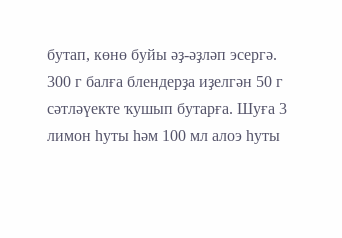бутап, көнө буйы әҙ-әҙләп эсергә.
300 г балға блендерҙа иҙелгән 50 г сәтләүекте ҡушып бутарға. Шуға 3 лимон һуты һәм 100 мл алоэ һуты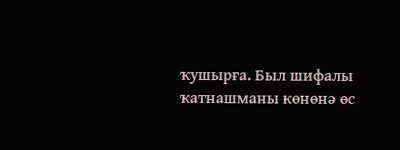ҡушырға. Был шифалы ҡатнашманы көнөнә өс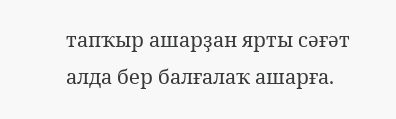тапҡыр ашарҙан ярты сәғәт алда бер балғалаҡ ашарға.